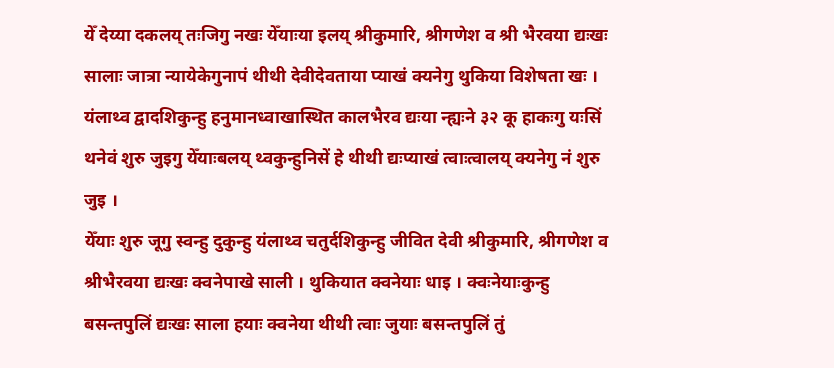येँ देय्या दकलय् तःजिगु नखः येँयाःया इलय् श्रीकुमारि, श्रीगणेश व श्री भैरवया द्यःखः सालाः जात्रा न्यायेकेगुनापं थीथी देवीदेवताया प्याखं क्यनेगु थुकिया विशेषता खः । यंलाथ्व द्वादशिकुन्हु हनुमानध्वाखास्थित कालभैरव द्यःया न्ह्यःने ३२ कू हाकःगु यःसिं थनेवं शुरु जुइगु येँयाःबलय् थ्वकुन्हुनिसें हे थीथी द्यःप्याखं त्वाःत्वालय् क्यनेगु नं शुरु जुइ ।
येँयाः शुरु जूगु स्वन्हु दुकुन्हु यंलाथ्व चतुर्दशिकुन्हु जीवित देवी श्रीकुमारि, श्रीगणेश व श्रीभैरवया द्यःखः क्वनेपाखे साली । थुकियात क्वनेयाः धाइ । क्वःनेयाःकुन्हु बसन्तपुलिं द्यःखः साला हयाः क्वनेया थीथी त्वाः जुयाः बसन्तपुलिं तुं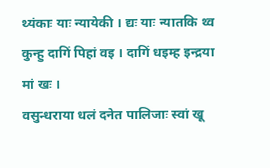थ्यंकाः याः न्यायेकी । द्यः याः न्यातकि थ्व कुन्हु दागिं पिहां वइ । दागिं धइम्ह इन्द्रया मां खः ।
वसुन्धराया धलं दनेत पालिजाः स्वां खू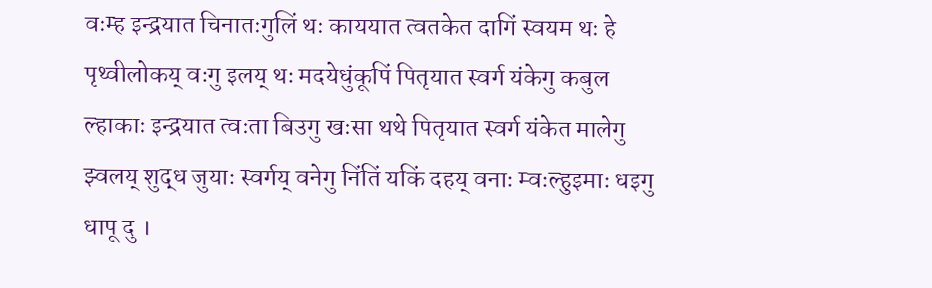वःम्ह इन्द्रयात चिनातःगुलिं थः काययात त्वतकेत दागिं स्वयम थः हे पृथ्वीलोकय् वःगु इलय् थः मदयेधुंकूपिं पितृयात स्वर्ग यंकेगु कबुल ल्हाकाः इन्द्रयात त्वःता बिउगु खःसा थथे पितृयात स्वर्ग यंकेत मालेगु झ्वलय् शुद्ध जुयाः स्वर्गय् वनेगु निंतिं यकिं दहय् वनाः म्वःल्हुइमाः धइगु धापू दु ।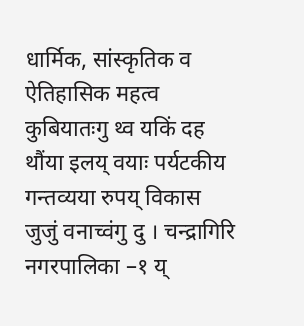धार्मिक, सांस्कृतिक व ऐतिहासिक महत्व कुबियातःगु थ्व यकिं दह थौंया इलय् वयाः पर्यटकीय गन्तव्यया रुपय् विकास जुजुं वनाच्वंगु दु । चन्द्रागिरि नगरपालिका –१ य्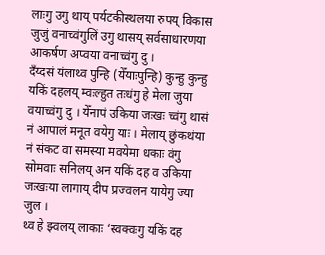लाःगु उगु थाय् पर्यटकीस्थलया रुपय् विकास जुजुं वनाच्वंगुलिं उगु थासय् सर्वसाधारणया आकर्षण अप्वया वनाच्वंगु दु ।
दँय्दसं यंलाथ्व पुन्हि (येँयाःपुन्हि) कुन्हु कुन्हु यकिं दहलय् म्वःल्हुत तःधंगु हे मेला जुया वयाच्वंगु दु । येँनापं उकिया जःखः च्वंगु थासं नं आपालं मनूत वयेगु याः । मेलाय् छुंकथंया नं संकट वा समस्या मवयेमा धकाः वंगु सोमवाः सनिलय् अन यकिं दह व उकिया जःखःया लागाय् दीप प्रज्वलन यायेगु ज्या जुल ।
थ्व हे झ्वलय् लाकाः ‘स्वक्वःगु यकिं दह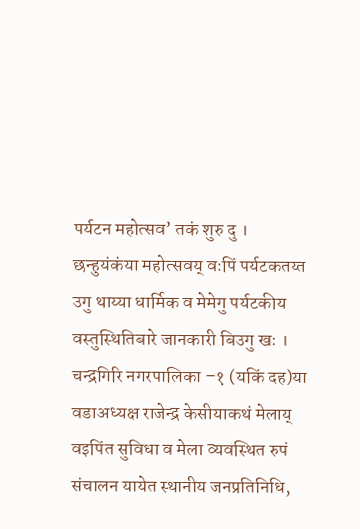पर्यटन महोत्सव’ तकं शुरु दु । छन्हुयंकंया महोत्सवय् वःपिं पर्यटकतय्त उगु थाय्या धार्मिक व मेमेगु पर्यटकीय वस्तुस्थितिबारे जानकारी बिउगु खः । चन्द्रगिरि नगरपालिका –१ (यकिं दह)या वडाअध्यक्ष राजेन्द्र केसीयाकथं मेलाय् वइपिंत सुविधा व मेला व्यवस्थित रुपं संचालन यायेत स्थानीय जनप्रतिनिधि,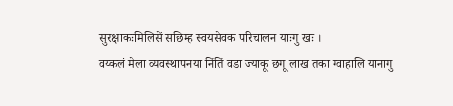सुरक्षाकःमिलिसें सछिम्ह स्वयसेवक परिचालन याःगु खः ।
वय्कलं मेला व्यवस्थापनया निंतिं वडा ज्याकू छगू लाख तका ग्वाहालि यानागु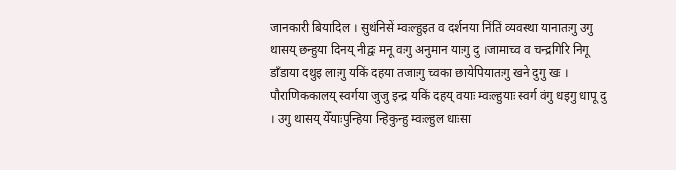जानकारी बियादिल । सुथंनिसें म्वःल्हुइत व दर्शनया निंतिं व्यवस्था यानातःगु उगु थासय् छन्हुया दिनय् नीद्वः मनू वःगु अनुमान याःगु दु ।जामाच्व व चन्द्रगिरि निगू डाँडाया दथुइ लाःगु यकिं दहया तजाःगु च्वका छायेपियातःगु खने दुगु खः ।
पौराणिककालय् स्वर्गया जुजु इन्द्र यकिं दहय् वयाः म्वःल्हुयाः स्वर्ग वंगु धइगु धापू दु । उगु थासय् येँयाःपुन्हिया न्हिकुन्हु म्वःल्हुल धाःसा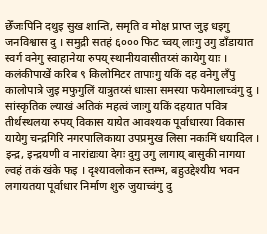छेँजःपिनि दथुइ सुख शान्ति, समृति व मोक्ष प्राप्त जुइ धइगु जनविश्वास दु । समुद्री सतहं ६००० फिट च्वय् लाःगु उगु डाँडायात स्वर्ग वनेगु स्वाहानेया रुपय् स्थानीयवासीतय्सं कायेगु याः ।
कलंकीपाखें करिब ९ किलोमिटर तापाःगु यकिं दह वनेगु लँपु कालोपात्रे जुइ मफुगुलिं यात्रुतय्सं धाःसा समस्या फयेमालाच्वंगु दु ।
सांस्कृतिक ल्याखं अतिकं महत्वं जाःगु यकिं दहयात पवित्र तीर्थस्थलया रुपय् विकास यायेत आवश्यक पूर्वाधारया विकास यायेगु चन्द्रगिरि नगरपालिकाया उपप्रमुख लिसा नकःमिं धयादिल ।
इन्द्र, इन्द्रयणी व नारांद्यःया देगः दुगु उगु लागाय् बासुकी नागया ल्वहं तकं खंके फइ । दृश्यावलोकन स्तम्भ, बहुउद्देश्यीय भवन लगायतया पूर्वाधार निर्माण शुरु जुयाच्वंगु दु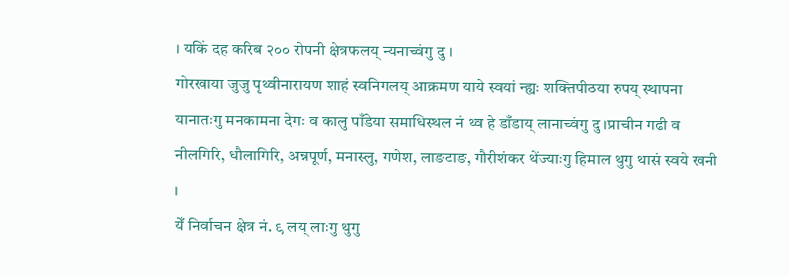। यकिं दह करिब २०० रोपनी क्षेत्रफलय् न्यनाच्वंगु दु ।
गोरखाया जुजु पृथ्वीनारायण शाहं स्वनिगलय् आक्रमण याये स्वयां न्ह्यः शक्तिपीठया रुपय् स्थापना यानातःगु मनकामना देगः व कालु पाँडेया समाधिस्थल नं थ्व हे डाँडाय् लानाच्वंगु दु ।प्राचीन गढी व नीलगिरि, धौलागिरि, अन्नपूर्ण, मनास्लु, गणेश, लाङटाङ, गौरीशंकर थेंज्याःगु हिमाल थुगु थासं स्वये खनी ।
येँ निर्वाचन क्षेत्र नं. ९ लय् लाःगु थुगु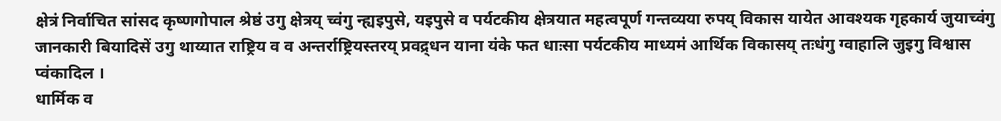क्षेत्रं निर्वाचित सांसद कृष्णगोपाल श्रेष्ठं उगु क्षेत्रय् च्वंगु न्ह्यइपुसे, यइपुसे व पर्यटकीय क्षेत्रयात महत्वपूर्ण गन्तव्यया रुपय् विकास यायेत आवश्यक गृहकार्य जुयाच्वंगु जानकारी बियादिसें उगु थाय्यात राष्ट्रिय व व अन्तर्राष्ट्रियस्तरय् प्रवद्र्धन याना यंके फत धाःसा पर्यटकीय माध्यमं आर्थिक विकासय् तःधंगु ग्वाहालि जुइगु विश्वास प्वंकादिल ।
धार्मिक व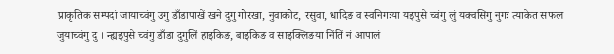प्राकृतिक सम्पदां जायाच्वंगु उगु डाँडापाखें खने दुगु गोरखा, नुवाकोट, रसुवा, धादिङ व स्वनिगःया यइपुसे च्वंगु लुं यक्वसिगु नुगः त्याकेत सफल जुयाच्वंगु दु । न्ह्यइपुसे च्वंगु डाँडा दुगुलिं हाइकिङ, बाइकिङ व साइक्लिङया निंतिं नं आपालं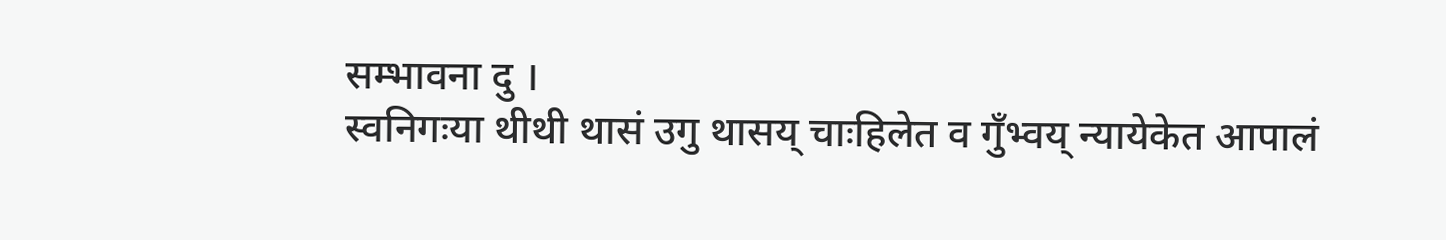सम्भावना दु ।
स्वनिगःया थीथी थासं उगु थासय् चाःहिलेत व गुँभ्वय् न्यायेकेत आपालं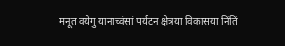मनूत वयेगु यानाच्वंसां पर्यटन क्षेत्रया विकासया निंतिं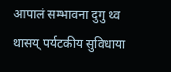आपालं सम्भावना दुगु थ्व थासय् पर्यटकीय सुविधाया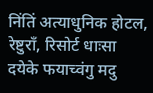निंतिं अत्याधुनिक होटल, रेष्टुराँ, रिसोर्ट धाःसा दयेके फयाच्वंगु मदु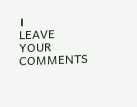।
LEAVE YOUR COMMENTS